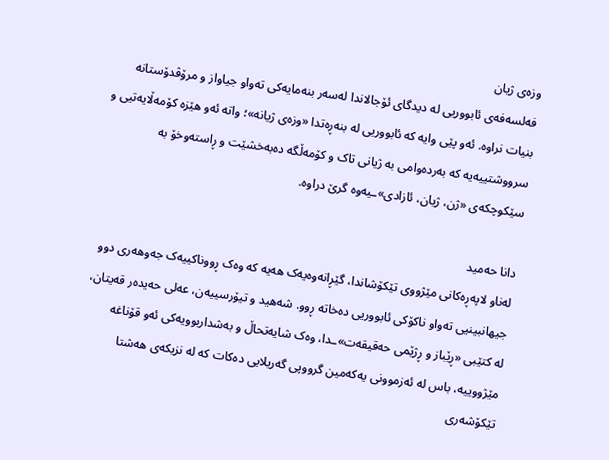وزەی ژیان
فەلسەفەی ئابووریی لە دیدگای ئۆجالاندا لەسەر بنەمایەکی تەواو جیاواز و مرۆڤدۆستانە بنیات نراوە. ئەو پێی وایە کە ئابووریی لە بنەڕەتدا «وزەی ژیانە»؛ واتە ئەو هێزە کۆمەڵایەتیی و سرووشتییەیە کە بەردەوامی بە ژیانی تاک و کۆمەڵگە دەبەخشێت و ڕاستەوخۆ بە سێکوچکەی «ژن، ژیان، ئازادی»ـیەوە گرێ دراوە.

دانا حەمید
لەناو لاپەڕەکانی مێژووی تێکۆشاندا، گێڕانەوەیەک هەیە کە وەک ڕووناکییەک جەوهەری دوو جیهانبینیی تەواو ناکۆکی ئابووریی دەخاتە ڕوو. شەهید و تیۆرسییەن، عەلی حەیدەر قەیتان، لە کتێبی «ڕێباز و ڕژێمی حەقیقەت»ـدا، وەک شایەتحاڵ و بەشداربوویەکی ئەو قۆناغە مێژووییە، باس لە ئەزموونی یەکەمین گرووپی گەریلایی دەکات کە لە نزیکەی هەشتا تێکۆشەری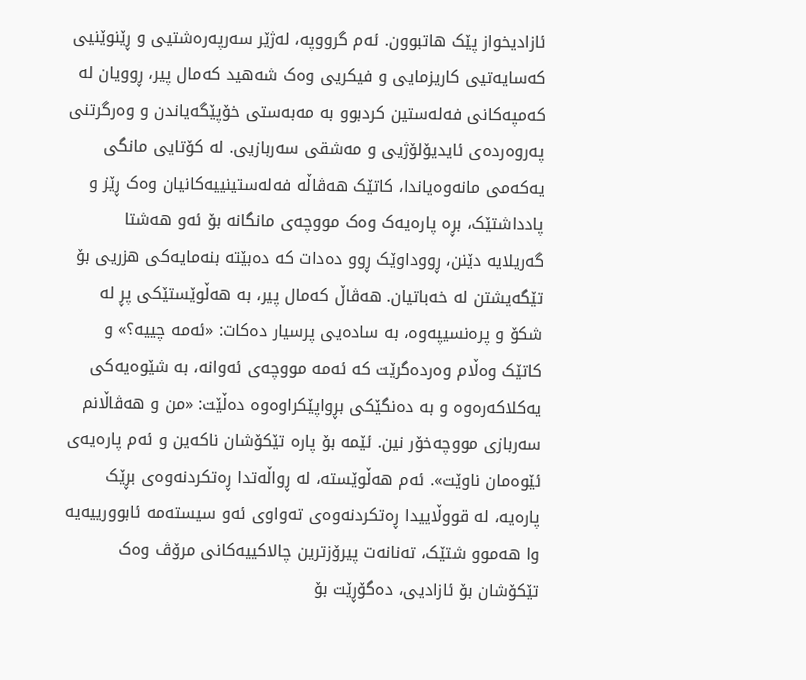ئازادیخواز پێک هاتبوون. ئەم گرووپە، لەژێر سەرپەرەشتیی و ڕێنوێنیی کەسایەتیی کاریزمایی و فیکریی وەک شەهید کەمال پیر، ڕوویان لە کەمپەکانی فەلەستین کردبوو بە مەبەستی خۆپێگەیاندن و وەرگرتنی پەروەردەی ئایدیۆلۆژیی و مەشقی سەربازیی. لە کۆتایی مانگی یەکەمی مانەوەیاندا، کاتێک هەڤاڵە فەلەستینییەکانیان وەک ڕێز و پادداشتێک، بڕە پارەیەک وەک مووچەی مانگانە بۆ ئەو هەشتا گەریلایە دێنن، ڕووداوێک ڕوو دەدات کە دەبێتە بنەمایەکی هزریی بۆ تێگەیشتن لە خەباتیان. هەڤاڵ کەمال پیر، بە هەڵوێستێکی پڕ لە شکۆ و پرەنسیپەوە، بە سادەیی پرسیار دەکات: «ئەمە چییە؟» و کاتێک وەڵام وەردەگرێت کە ئەمە مووچەی ئەوانە، بە شێوەیەکی یەکلاکەرەوە و بە دەنگێکی بڕواپێکراوەوە دەڵێت: «من و هەڤاڵانم سەربازی مووچەخۆر نین. ئێمە بۆ پارە تێکۆشان ناکەین و ئەم پارەیەی ئێوەمان ناوێت». ئەم هەڵوێستە، لە ڕواڵەتدا ڕەتکردنەوەی بڕێک پارەیە، لە قووڵاییدا ڕەتکردنەوەی تەواوی ئەو سیستەمە ئابوورییەیە وا هەموو شتێک، تەنانەت پیرۆزترین چالاکییەکانی مرۆڤ وەک تێکۆشان بۆ ئازادیی، دەگۆڕێت بۆ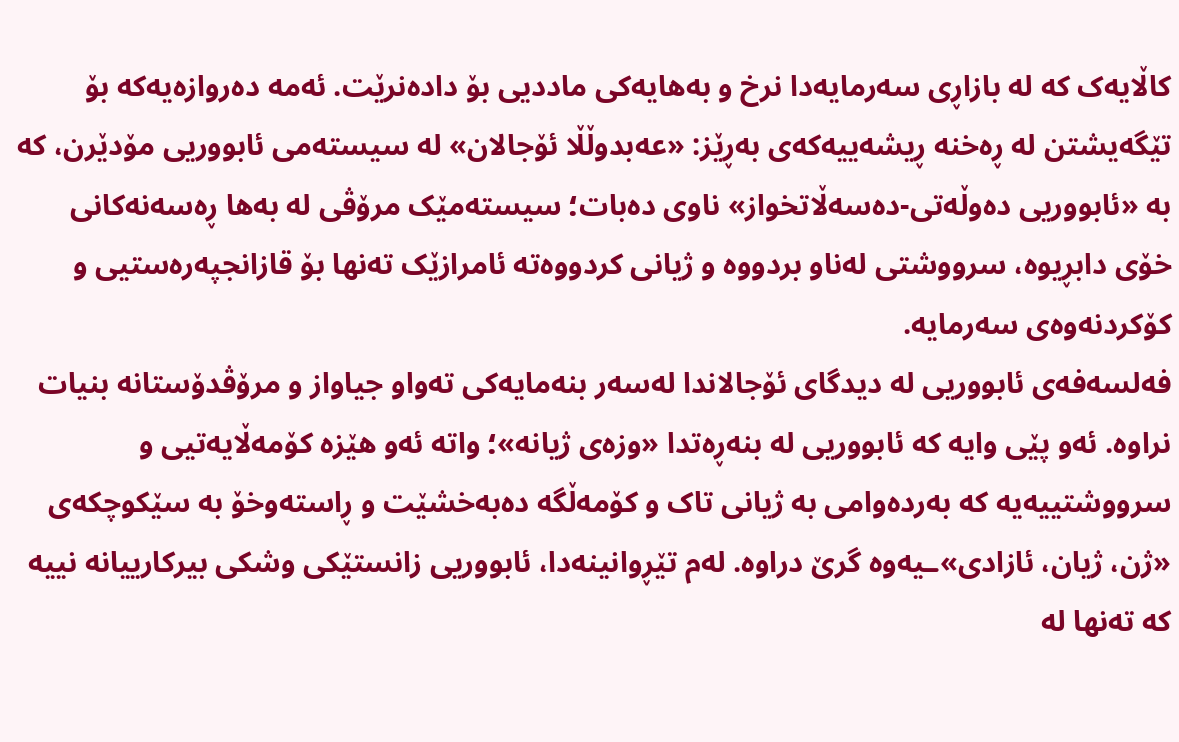کاڵایەک کە لە بازاڕی سەرمایەدا نرخ و بەهایەکی ماددیی بۆ دادەنرێت. ئەمە دەروازەیەکە بۆ تێگەیشتن لە ڕەخنە ڕیشەییەکەی بەڕێز: «عەبدوڵڵا ئۆجالان» لە سیستەمی ئابووریی مۆدێرن، کە بە «ئابووریی دەوڵەتی-دەسەڵاتخواز» ناوی دەبات؛ سیستەمێک مرۆڤی لە بەها ڕەسەنەکانی خۆی دابڕیوە، سرووشتی لەناو بردووە و ژیانی کردووەتە ئامرازێک تەنها بۆ قازانجپەرەستیی و کۆکردنەوەی سەرمایە.
فەلسەفەی ئابووریی لە دیدگای ئۆجالاندا لەسەر بنەمایەکی تەواو جیاواز و مرۆڤدۆستانە بنیات نراوە. ئەو پێی وایە کە ئابووریی لە بنەڕەتدا «وزەی ژیانە»؛ واتە ئەو هێزە کۆمەڵایەتیی و سرووشتییەیە کە بەردەوامی بە ژیانی تاک و کۆمەڵگە دەبەخشێت و ڕاستەوخۆ بە سێکوچکەی «ژن، ژیان، ئازادی»ـیەوە گرێ دراوە. لەم تێڕوانینەدا، ئابووریی زانستێکی وشکی بیرکارییانە نییە کە تەنها لە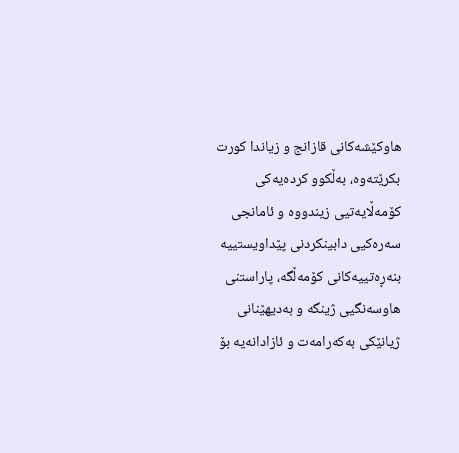هاوکێشەکانی قازانج و زیاندا کورت بکرێتەوە، بەڵکوو کردەیەکی کۆمەڵایەتیی زیندووە و ئامانجی سەرەکیی دابینکردنی پێداویستییە بنەڕەتییەکانی کۆمەڵگە، پاراستنی هاوسەنگیی ژینگە و بەدیهێنانی ژیانێکی بەکەرامەت و ئازادانەیە بۆ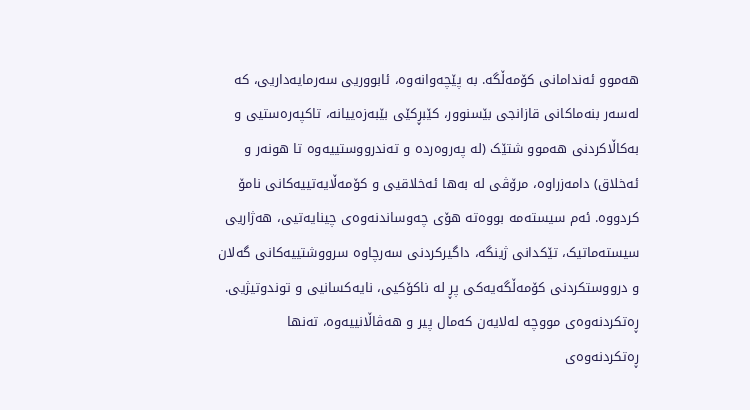هەموو ئەندامانی کۆمەڵگە. بە پێچەوانەوە، ئابووریی سەرمایەداریی، کە لەسەر بنەماکانی قازانجی بێسنوور، کێبڕکێی بێبەزەییانە، تاکپەرەستیی و بەکاڵاکردنی هەموو شتێک (لە پەروەردە و تەندرووستییەوە تا هونەر و ئەخلاق) دامەزراوە، مرۆڤی لە بەها ئەخلاقیی و کۆمەڵایەتییەکانی نامۆ کردووە. ئەم سیستەمە بووەتە هۆی چەوساندنەوەی چینایەتیی، هەژاریی سیستەماتیک، تێکدانی ژینگە، داگیرکردنی سەرچاوە سرووشتییەکانی گەلان و درووستکردنی کۆمەڵگەیەکی پڕ لە ناکۆکیی، نایەکسانیی و توندوتیژیی. ڕەتکردنەوەی مووچە لەلایەن کەمال پیر و هەڤاڵانییەوە، تەنها ڕەتکردنەوەی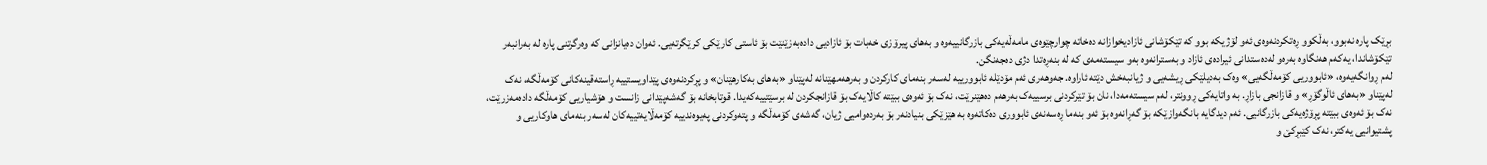بڕێک پارە نەبوو، بەڵکوو ڕەتکردنەوەی ئەو لۆژیکە بوو کە تێکۆشانی ئازادیخوازانە دەخاتە چوارچێوەی مامەڵەیەکی بازرگانییەوە و بەهای پیرۆزی خەبات بۆ ئازادیی دادەبەزێنێت بۆ ئاستی کارێکی کرێگرتەیی. ئەوان دەیانزانی کە وەرگرتنی پارە لە بەرانبەر تێکۆشاندا، یەکەم هەنگاوە بەرەو لەدەستدانی ئیرادەی ئازاد و بەسترانەوە بەو سیستەمەی کە لە بنەڕەتدا دژی دەجەنگن.
لەم ڕوانگەیەوە، «ئابووریی کۆمەڵگەیی» وەک بەدیلێکی ڕیشەیی و ژیانبەخش دێتە ئاراوە. جەوهەری ئەم مۆدێلە ئابوورییە لەسەر بنەمای کارکردن و بەرهەمهێنانە لەپێناو «بەهای بەکارهێنان» و پڕکردنەوەی پێداویستییە ڕاستەقینەکانی کۆمەڵگە، نەک لەپێناو «بەهای ئاڵوگۆڕ» و قازانجی بازاڕ. بە واتایەکی ڕوونتر، لەم سیستەمەدا، نان بۆ تێرکردنی برسییەک بەرهەم دەهێنرێت، نەک بۆ ئەوەی ببێتە کاڵایەک بۆ قازانجکردن لە برسێتییەکەیدا. قوتابخانە بۆ گەشەپێدانی زانست و هۆشیاریی کۆمەڵگە دادەمەزرێت، نەک بۆ ئەوەی ببێتە پڕۆژەیەکی بازرگانیی. ئەم دیدگایە بانگەوازێکە بۆ گەڕانەوە بۆ ئەو بنەما ڕەسەنەی ئابووری دەکاتەوە بە هێزێکی بنیادنەر بۆ بەردەوامیی ژیان، گەشەی کۆمەڵگە و پتەوکردنی پەیوەندییە کۆمەڵایەتییەکان لەسەر بنەمای هاوکاریی و پشتیوانیی یەکتر، نەک کێبڕکێ و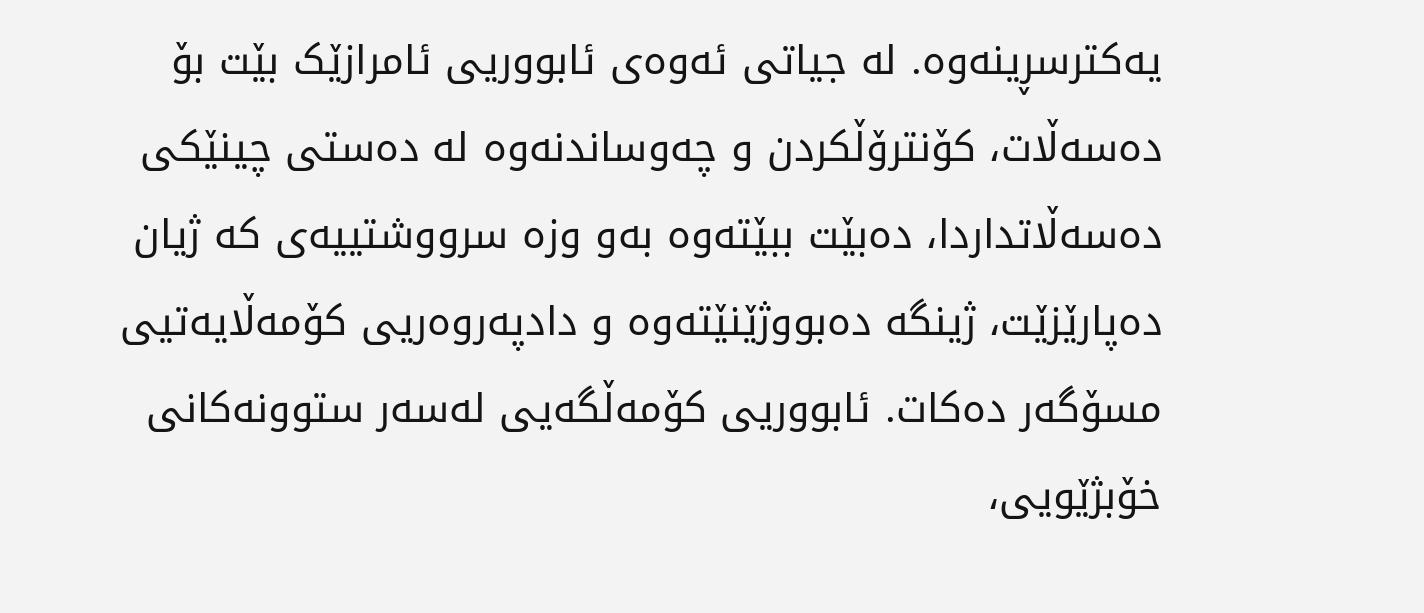یەکترسڕینەوە. لە جیاتی ئەوەی ئابووریی ئامرازێک بێت بۆ دەسەڵات، کۆنترۆڵکردن و چەوساندنەوە لە دەستی چینێکی دەسەڵاتداردا، دەبێت ببێتەوە بەو وزە سرووشتییەی کە ژیان دەپارێزێت، ژینگە دەبووژێنێتەوە و دادپەروەریی کۆمەڵایەتیی مسۆگەر دەکات. ئابووریی کۆمەڵگەیی لەسەر ستوونەکانی خۆبژێویی،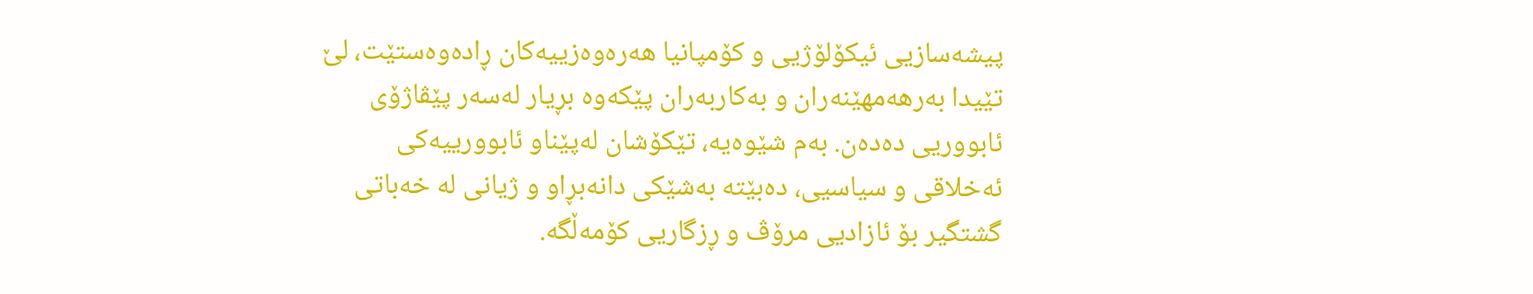پیشەسازیی ئیکۆلۆژیی و کۆمپانیا هەرەوەزییەکان ڕادەوەستێت، لێ تێیدا بەرهەمهێنەران و بەکاربەران پێکەوە بڕیار لەسەر پێڤاژۆی ئابووریی دەدەن. بەم شێوەیە، تێکۆشان لەپێناو ئابوورییەکی ئەخلاقی و سیاسیی، دەبێتە بەشێکی دانەبڕاو و ژیانی لە خەباتی گشتگیر بۆ ئازادیی مرۆڤ و ڕزگاریی کۆمەڵگە.